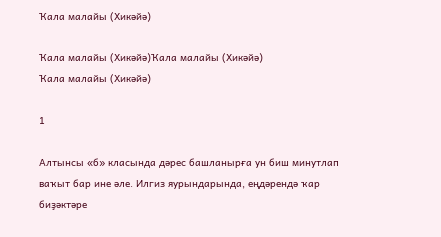Ҡала малайы (Хикәйә)

Ҡала малайы (Хикәйә)Ҡала малайы (Хикәйә)
Ҡала малайы (Хикәйә)

1

Алтынсы «б» класында дәрес башланырға ун биш минутлап ваҡыт бар ине әле. Илгиз яурындарында, еңдәрендә ҡар биҙәктәре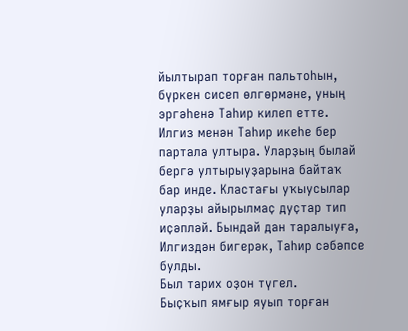йылтырап торған пальтоһын, бүркен сисеп өлгөрмәне, уның эргәһенә Таһир килеп етте.
Илгиз менән Таһир икеһе бер партала ултыра. Уларҙың былай бергә ултырыуҙарына байтаҡ бар инде. Кластағы уҡыусылар уларҙы айырылмаҫ дуҫтар тип иҫәпләй. Бындай дан таралыуға, Илгиздән бигерәк, Таһир сәбәпсе булды.
Был тарих оҙон түгел.
Быҫҡып ямғыр яуып торған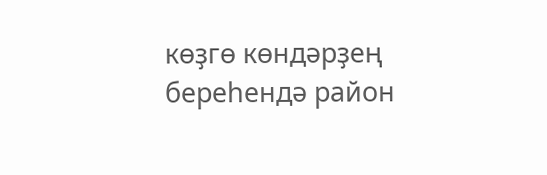көҙгө көндәрҙең береһендә район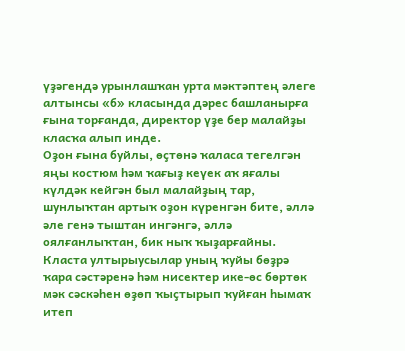үҙәгендә урынлашҡан урта мәктәптең әлеге алтынсы «б» класында дәрес башланырға ғына торғанда, директор үҙе бер малайҙы класҡа алып инде.
Оҙон ғына буйлы, өҫтөнә ҡаласа тегелгән яңы костюм һәм ҡағыҙ кеүек аҡ яғалы күлдәк кейгән был малайҙың тар, шунлыҡтан артыҡ оҙон күренгән бите, әллә әле генә тыштан ингәнгә, әллә оялғанлыҡтан, бик ныҡ ҡыҙарғайны. Класта ултырыусылар уның ҡуйы бөҙрә ҡара сәстәренә һәм нисектер ике-өс бөртөк мәк сәскәһен өҙөп ҡыҫтырып ҡуйған һымаҡ итеп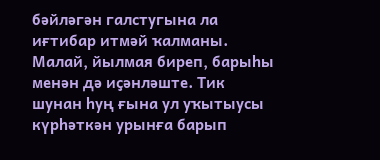бәйләгән галстугына ла иғтибар итмәй ҡалманы. Малай, йылмая биреп, барыһы менән дә иҫәнләште. Тик шунан һуң ғына ул уҡытыусы күрһәткән урынға барып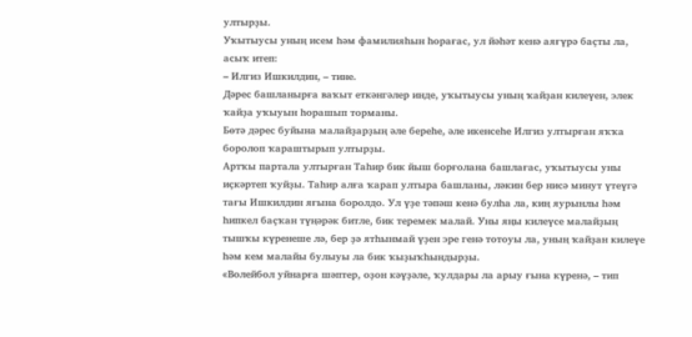ултырҙы.
Уҡытыусы уның исем һәм фамилияһын һорағас, ул йәһәт кенә аяғүрә баҫты ла, асыҡ итеп:
– Илгиз Ишкилдин, – тине.
Дәрес башланырға ваҡыт еткәнгәлер инде, уҡытыусы уның ҡайҙан килеүен, элек ҡайҙа уҡыуын һорашып торманы.
Бөтә дәрес буйына малайҙарҙың әле береһе, әле икенсеһе Илгиз ултырған яҡҡа боролоп ҡараштырып ултырҙы.
Артҡы партала ултырған Таһир бик йыш борғолана башлағас, уҡытыусы уны иҫкәртеп ҡуйҙы. Таһир алға ҡарап ултыра башланы, ләкин бер нисә минут үтеүгә тағы Ишкилдин яғына боролдо. Ул үҙе тәпәш кенә булһа ла, киң яурынлы һәм һипкел баҫҡан түңәрәк битле, бик теремек малай. Уны яңы килеүсе малайҙың тышҡы күренеше лә, бер ҙә ятһынмай үҙен эре генә тотоуы ла, уның ҡайҙан килеүе һәм кем малайы булыуы ла бик ҡыҙыҡһындырҙы.
«Волейбол уйнарға шәптер, оҙон кәүҙәле, ҡулдары ла арыу ғына күренә, – тип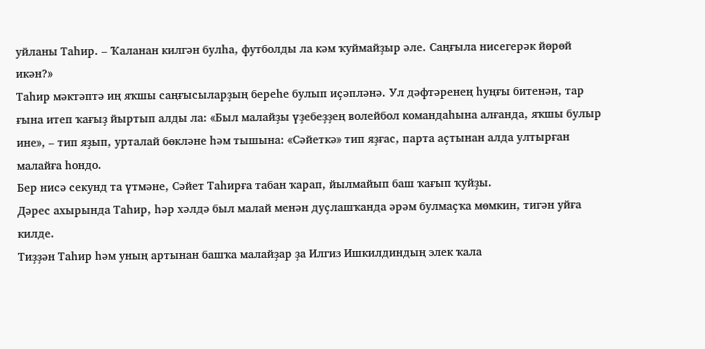уйланы Таһир. – Ҡаланан килгән булһа, футболды ла кәм ҡуймайҙыр әле. Саңғыла нисегерәк йөрөй икән?»
Таһир мәктәптә иң яҡшы саңғысыларҙың береһе булып иҫәпләнә. Ул дәфтәренең һуңғы битенән, тар ғына итеп ҡағыҙ йыртып алды ла: «Был малайҙы үҙебеҙҙең волейбол командаһына алғанда, яҡшы булыр ине», – тип яҙып, урталай бөкләне һәм тышына: «Сәйеткә» тип яҙғас, парта аҫтынан алда ултырған малайға һондо.
Бер нисә секунд та үтмәне, Сәйет Таһирға табан ҡарап, йылмайып баш ҡағып ҡуйҙы.
Дәрес ахырында Таһир, һәр хәлдә был малай менән дуҫлашҡанда әрәм булмаҫҡа мөмкин, тигән уйға килде.
Тиҙҙән Таһир һәм уның артынан башҡа малайҙар ҙа Илгиз Ишкилдиндың элек ҡала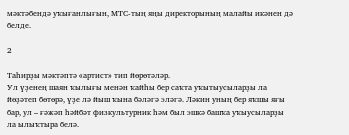мәктәбендә уҡығанлығын, МТС-тың яңы директорының малайы икәнен дә белде.

2

Таһирҙы мәктәптә «артист» тип йөрөтәләр.
Ул үҙенең шаян ҡылығы менән ҡайһы бер саҡта уҡытыусыларҙы ла йөҙәтеп бөтөрә, үҙе лә йыш ҡына бәләгә эләгә. Ләкин уның бер яҡшы яғы бар, ул – ғәжәп һәйбәт физкультурник һәм был эшкә башҡа уҡыусыларҙы ла ылыҡтыра белә.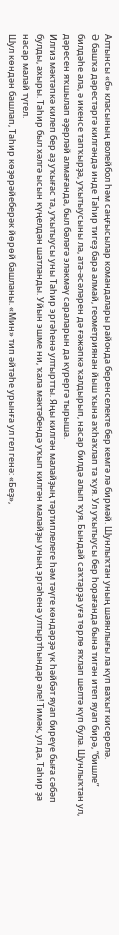Алтынсы «б» класының волейбол һәм саңғысылар командалары районда беренселекте бер кемгә лә бирмәй. Шунлыҡтан уның шаянлығы ла күп ваҡыт кисерелә.
Ә башҡа дәрестәргә килгәндә инде Таһир тигеҙ бара алмай, геометриянан йыш ҡына аҡһаҡлап та ҡуя. Ул уҡытыусы бер һорағанда бына тигән итеп яуап бирә, “бишле” билдәһе ала, ә икенсе тапҡырҙа, уҡытыусыны ла, ата-әсәләрен дә ғәжәпкә ҡалдырып, насар билдә алып ҡуя. Бындай саҡтарҙа уға төрлө яҡлап шелтә күп була. Шунлыҡтан ул, дәресен яҡшылап әҙерләй алмағанда, был бәләгә эләкмәү сараларын да күрергә тырыша.
Илгиз мәктәпкә килеп бер аҙ уҡығас та, уҡытыусы уны Таһир эргәһенә ултыртты. Яңы килгән малайҙың тәртиплелеге һәм тәүге көндәрҙә үк һәйбәт яуап биреүе быға сәбәп булды, ахыры. Таһир был хәлгә ысын күңелдән шатланды. Уйын эшме ни, ҡала мәктәбендә уҡып килгән малайҙы уның эргәһенә ултыртһындар әле! Тимәк, ул да, Таһир ҙа насар малай түгел.
Шул көндән башлап, Таһир көҙөрәйеберәк йөрөй башланы. «Мин» тип әйтәһе урынға ул гел генә: «Беҙ»,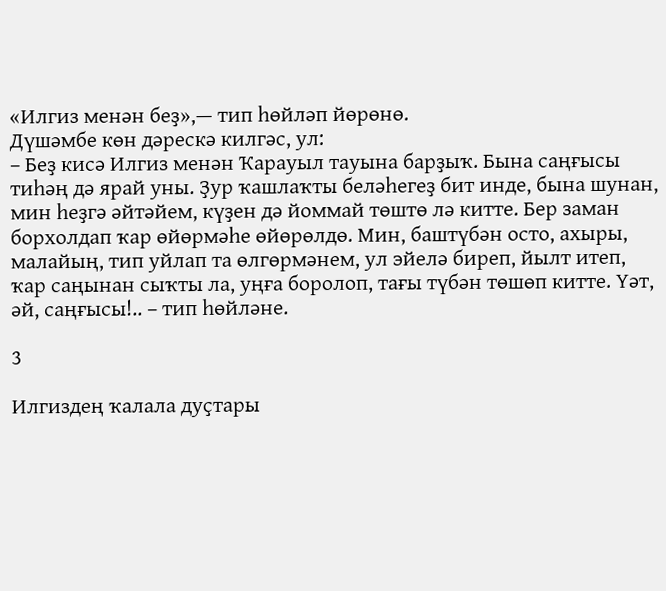«Илгиз менән беҙ»,— тип һөйләп йөрөнө.
Дүшәмбе көн дәрескә килгәс, ул:
– Беҙ кисә Илгиз менән Ҡарауыл тауына барҙыҡ. Бына саңғысы тиһәң дә ярай уны. Ҙур ҡашлаҡты беләһегеҙ бит инде, бына шунан, мин һеҙгә әйтәйем, күҙен дә йоммай төштө лә китте. Бер заман борхолдап ҡар өйөрмәһе өйөрөлдө. Мин, баштүбән осто, ахыры, малайың, тип уйлап та өлгөрмәнем, ул эйелә биреп, йылт итеп, ҡар саңынан сыҡты ла, уңға боролоп, тағы түбән төшөп китте. Үәт, әй, саңғысы!.. – тип һөйләне.

3

Илгиздең ҡалала дуҫтары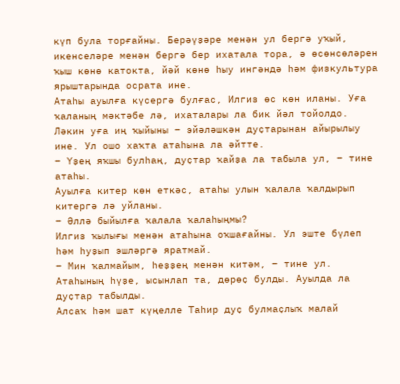күп була торғайны. Берәүҙәре менән ул бергә уҡый, икенселәре менән бергә бер ихатала тора, ә өсөнсөләрен ҡыш көнө катокта, йәй көнө һыу ингәндә һәм физкультура ярыштарында осрата ине.
Атаһы ауылға күсергә булғас, Илгиз өс көн иланы. Уға ҡаланың мәктәбе лә, ихаталары ла бик йәл тойолдо. Ләкин уға иң ҡыйыны – эйәләшкән дуҫтарынан айырылыу ине. Ул ошо хаҡта атаһына ла әйтте.
– Үҙең яҡшы булһаң, дуҫтар ҡайҙа ла табыла ул, – тине атаһы.
Ауылға китер көн еткәс, атаһы улын ҡалала ҡалдырып китергә лә уйланы.
– Әллә быйылға ҡалала ҡалаһыңмы?
Илгиз ҡылығы менән атаһына оҡшағайны. Ул эште бүлеп һәм һуҙып эшләргә яратмай.
– Мин ҡалмайым, һеҙҙең менән китәм, – тине ул.
Атаһының һүҙе, ысынлап та, дөрөҫ булды. Ауылда ла дуҫтар табылды.
Алсаҡ һәм шат күңелле Таһир дуҫ булмаҫлыҡ малай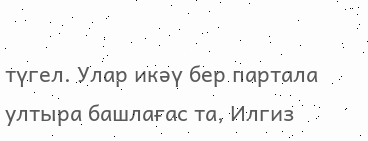түгел. Улар икәү бер партала ултыра башлағас та, Илгиз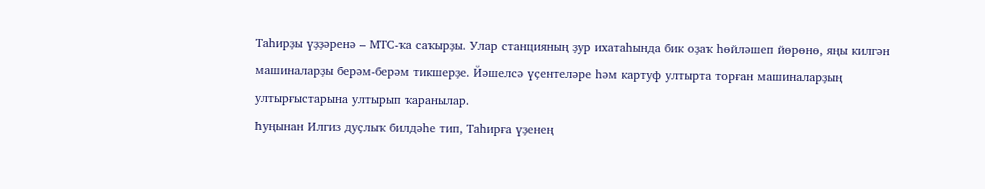Таһирҙы үҙҙәренә – МТС-ҡа саҡырҙы. Улар станцияның ҙур ихатаһында бик оҙаҡ һөйләшеп йөрөнө, яңы килгән машиналарҙы берәм-берәм тикшерҙе. Йәшелсә үҫентеләре һәм картуф ултырта торған машиналарҙың ултырғыстарына ултырып ҡаранылар.
Һуңынан Илгиз дуҫлыҡ билдәһе тип, Таһирға үҙенең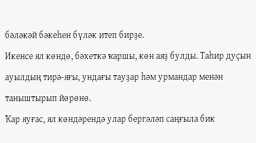бәләкәй бәкеһен бүләк итеп бирҙе.
Икенсе ял көндө, бәхеткә ҡаршы, көн аяҙ булды. Таһир дуҫын ауылдың тирә-яғы, ундағы тауҙар һәм урмандар менән таныштырып йөрөнө.
Ҡар яуғас, ял көндәрендә улар бергәләп саңғыла бик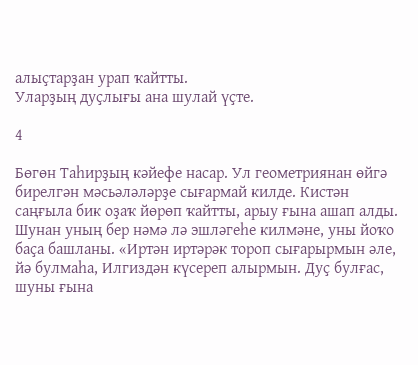алыҫтарҙан урап ҡайтты.
Уларҙың дуҫлығы ана шулай үҫте.

4

Бөгөн Таһирҙың кәйефе насар. Ул геометриянан өйгә бирелгән мәсьәләләрҙе сығармай килде. Кистән саңғыла бик оҙаҡ йөрөп ҡайтты, арыу ғына ашап алды. Шунан уның бер нәмә лә эшләгеһе килмәне, уны йоҡо баҫа башланы. «Иртән иртәрәк тороп сығарырмын әле, йә булмаһа, Илгиздән күсереп алырмын. Дуҫ булғас, шуны ғына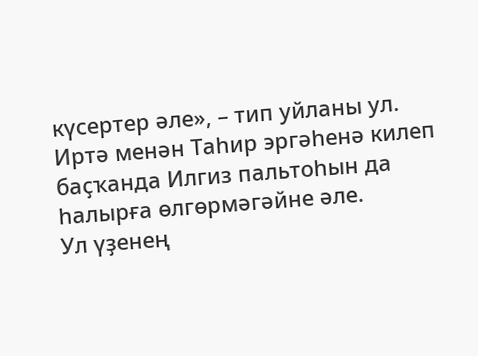күсертер әле», – тип уйланы ул.
Иртә менән Таһир эргәһенә килеп баҫҡанда Илгиз пальтоһын да һалырға өлгөрмәгәйне әле.
Ул үҙенең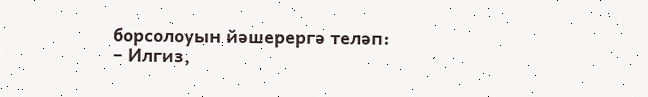борсолоуын йәшерергә теләп:
– Илгиз,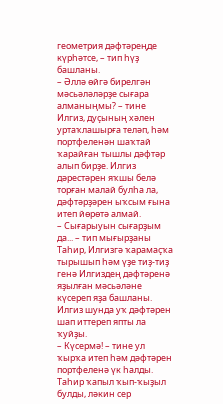геометрия дәфтәреңде күрһәтсе, – тип һүҙ башланы.
– Әллә өйгә бирелгән мәсьәләләрҙе сығара алманыңмы? – тине Илгиз, дуҫының хәлен уртаҡлашырға теләп, һәм портфеленән шаҡтай ҡарайған тышлы дәфтәр алып бирҙе. Илгиз дәрестәрен яҡшы белә торған малай булһа ла, дәфтәрҙәрен ыҡсым ғына итеп йөрөтә алмай.
– Сығарыуын сығарҙым да... – тип мығырҙаны Таһир, Илгизгә ҡарамаҫҡа тырышып һәм үҙе тиҙ-тиҙ генә Илгиздең дәфтәренә яҙылған мәсьәләне күсереп яҙа башланы.
Илгиз шунда уҡ дәфтәрен шап иттереп япты ла ҡуйҙы.
– Күсермә! – тине ул ҡырҡа итеп һәм дәфтәрен портфеленә үк һалды.
Таһир ҡапыл ҡып-ҡыҙыл булды, ләкин сер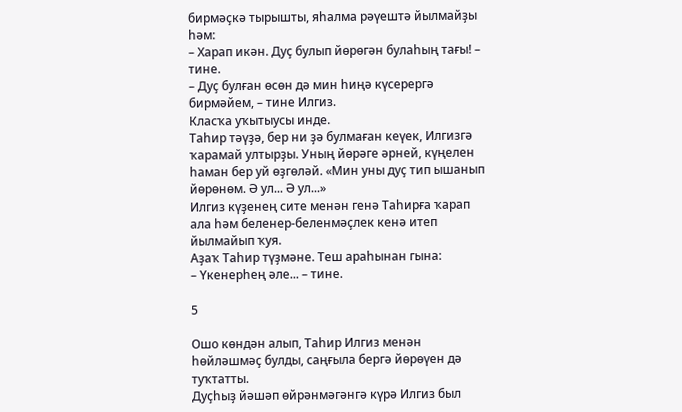бирмәҫкә тырышты, яһалма рәүештә йылмайҙы һәм:
– Харап икән. Дуҫ булып йөрөгән булаһың тағы! – тине.
– Дуҫ булған өсөн дә мин һиңә күсерергә бирмәйем, – тине Илгиз.
Класҡа уҡытыусы инде.
Таһир тәүҙә, бер ни ҙә булмаған кеүек, Илгизгә ҡарамай ултырҙы. Уның йөрәге әрней, күңелен һаман бер уй өҙгөләй. «Мин уны дуҫ тип ышанып йөрөнөм. Ә ул... Ә ул...»
Илгиз күҙенең сите менән генә Таһирға ҡарап ала һәм беленер-беленмәҫлек кенә итеп йылмайып ҡуя.
Аҙаҡ Таһир түҙмәне. Теш араһынан гына:
– Үкенерһең әле... – тине.

5

Ошо көндән алып, Таһир Илгиз менән һөйләшмәҫ булды, саңғыла бергә йөрөүен дә туҡтатты.
Дуҫһыҙ йәшәп өйрәнмәгәнгә күрә Илгиз был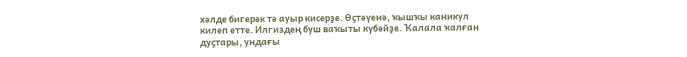хәлде бигерәк тә ауыр кисерҙе. Өҫтәүенә, ҡышҡы каникул килеп етте. Илгиздең буш ваҡыты күбәйҙе. Ҡалала ҡалған дуҫтары, ундағы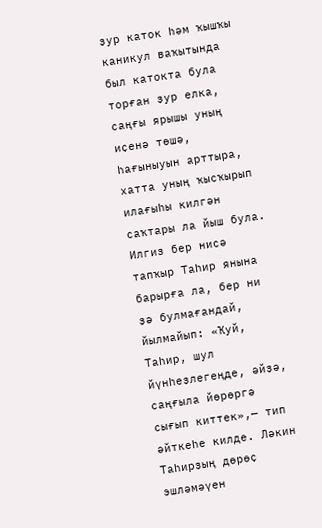ҙур каток һәм ҡышҡы каникул ваҡытында был катокта була торған ҙур елка, саңғы ярышы уның иҫенә төшә, һағыныуын арттыра, хатта уның ҡысҡырып илағыһы килгән саҡтары ла йыш була.
Илгиз бер нисә тапҡыр Таһир янына барырға ла, бер ни ҙә булмағандай, йылмайып: «Ҡуй, Таһир, шул йүнһеҙлегеңде, әйҙә, саңғыла йөрөргә сығып киттек»,— тип әйткеһе килде. Ләкин Таһирҙың дөрөҫ эшләмәүен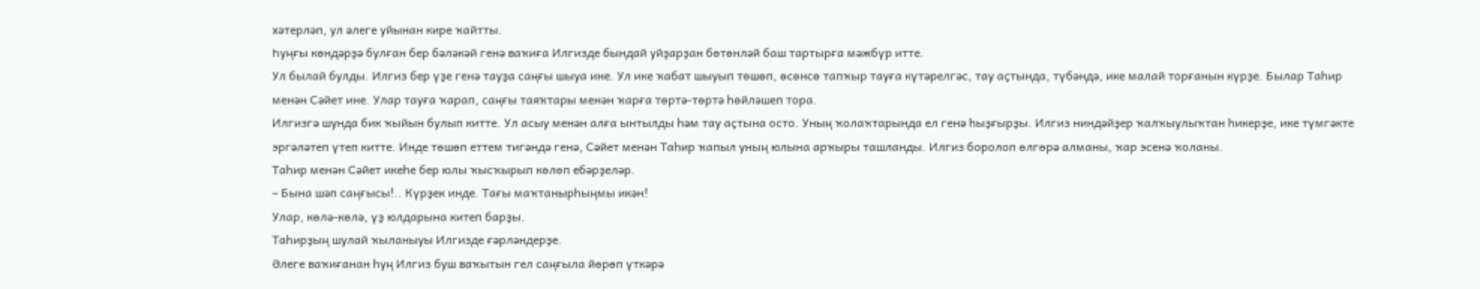хәтерләп, ул әлеге уйынан кире ҡайтты.
Һуңғы көндәрҙә булған бер бәләкәй генә ваҡиға Илгизде бындай уйҙарҙан бөтөнләй баш тартырға мәжбүр итте.
Ул былай булды. Илгиз бер үҙе генә тауҙа саңғы шыуа ине. Ул ике ҡабат шыуып төшөп, өсөнсө тапҡыр тауға күтәрелгәс, тау аҫтында, түбәндә, ике малай торғанын күрҙе. Былар Таһир менән Сәйет ине. Улар тауға ҡарап, саңғы таяҡтары менән ҡарға төртә-төртә һөйләшеп тора.
Илгизгә шунда бик ҡыйын булып китте. Ул асыу менән алға ынтылды һәм тау аҫтына осто. Уның ҡолаҡтарында ел генә һыҙғырҙы. Илгиз ниндәйҙер ҡалҡыулыҡтан һикерҙе, ике түмгәкте эргәләтеп үтеп китте. Инде төшөп еттем тигәндә генә, Сәйет менән Таһир ҡапыл уның юлына арҡыры ташланды. Илгиз боролоп өлгөрә алманы, ҡар эсенә ҡоланы.
Таһир менән Сәйет икеһе бер юлы ҡысҡырып көлөп ебәрҙеләр.
– Бына шәп саңғысы!.. Күрҙек инде. Тағы маҡтанырһыңмы икән!
Улар, көлә-көлә, үҙ юлдарына китеп барҙы.
Таһирҙың шулай ҡыланыуы Илгизде ғәрләндерҙе.
Әлеге ваҡиғанан һуң Илгиз буш ваҡытын гел саңғыла йөрөп үткәрә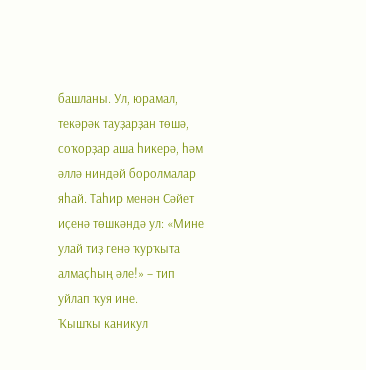башланы. Ул, юрамал, текәрәк тауҙарҙан төшә, соҡорҙар аша һикерә, һәм әллә ниндәй боролмалар яһай. Таһир менән Сәйет иҫенә төшкәндә ул: «Мине улай тиҙ генә ҡурҡыта алмаҫһың әле!» – тип уйлап ҡуя ине.
Ҡышҡы каникул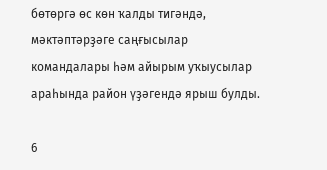бөтөргә өс көн ҡалды тигәндә, мәктәптәрҙәге саңғысылар командалары һәм айырым уҡыусылар араһында район үҙәгендә ярыш булды.

6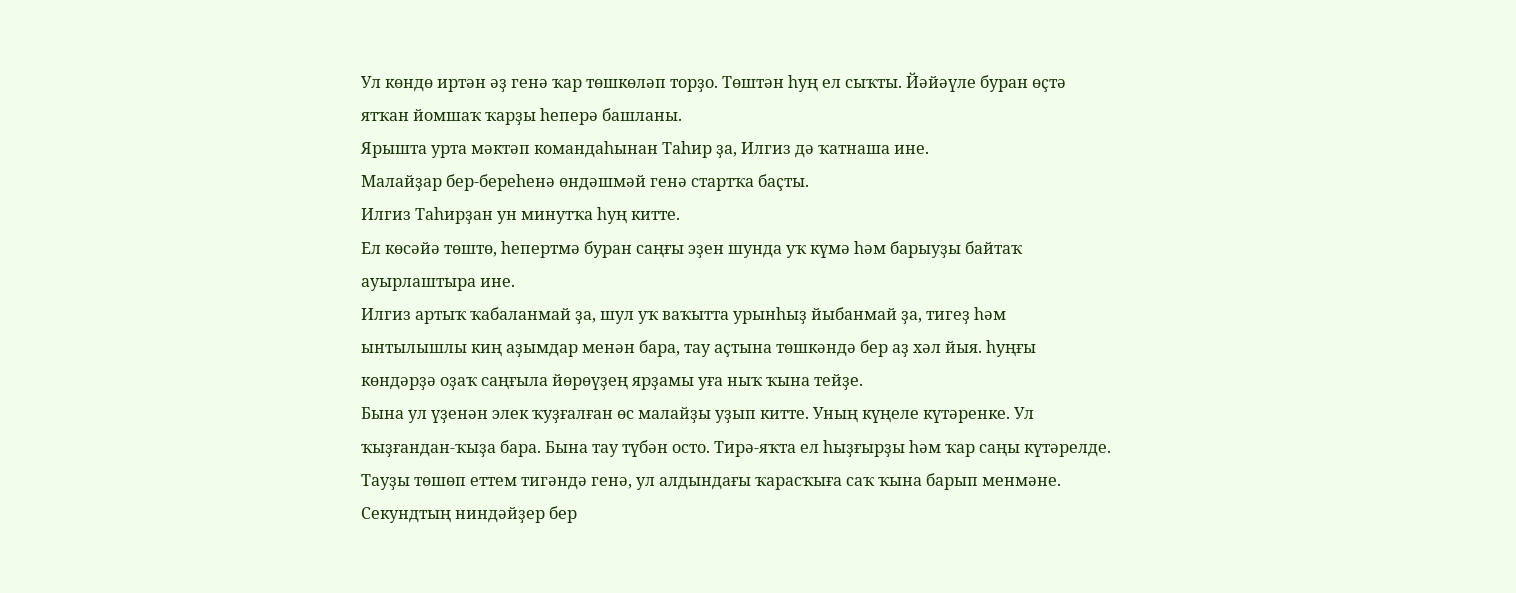Ул көндө иртән әҙ генә ҡар төшкөләп торҙо. Төштән һуң ел сыҡты. Йәйәүле буран өҫтә ятҡан йомшаҡ ҡарҙы һеперә башланы.
Ярышта урта мәктәп командаһынан Таһир ҙа, Илгиз дә ҡатнаша ине.
Малайҙар бер-береһенә өндәшмәй генә стартҡа баҫты.
Илгиз Таһирҙан ун минутҡа һуң китте.
Ел көсәйә төштө, һепертмә буран саңғы эҙен шунда уҡ күмә һәм барыуҙы байтаҡ ауырлаштыра ине.
Илгиз артыҡ ҡабаланмай ҙа, шул уҡ ваҡытта урынһыҙ йыбанмай ҙа, тигеҙ һәм ынтылышлы киң аҙымдар менән бара, тау аҫтына төшкәндә бер аҙ хәл йыя. һуңғы көндәрҙә оҙаҡ саңғыла йөрөүҙең ярҙамы уға ныҡ ҡына тейҙе.
Бына ул үҙенән элек ҡуҙғалған өс малайҙы уҙып китте. Уның күңеле күтәренке. Ул ҡыҙғандан-ҡыҙа бара. Бына тау түбән осто. Тирә-яҡта ел һыҙғырҙы һәм ҡар саңы күтәрелде. Тауҙы төшөп еттем тигәндә генә, ул алдындағы ҡарасҡыға саҡ ҡына барып менмәне. Секундтың ниндәйҙер бер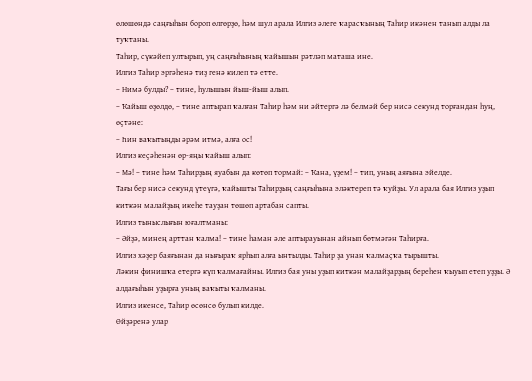өлөшөндә саңғыһын бороп өлгөрҙө, һәм шул арала Илгиз әлеге ҡарасҡының Таһир икәнен танып алды ла туҡтаны.
Таһир, сүкәйеп ултырып, уң саңғыһының ҡайышын рәтләп маташа ине.
Илгиз Таһир эргәһенә тиҙ генә килеп тә етте.
– Нимә булды? – тине, һулышын йыш-йыш алып.
– Ҡайыш өҙөлдө, – тине аптырап ҡалған Таһир һәм ни әйтергә лә белмәй бер нисә секунд торғандан һуң, өҫтәне:
– Һин ваҡытыңды әрәм итмә, алға ос!
Илгиз кеҫәһенән өр-яңы ҡайыш алып:
– Мә! – тине һәм Таһирҙың яуабын да көтөп тормай: – Ҡана, үҙем! – тип, уның аяғына эйелде.
Тағы бер нисә секунд үтеүгә, ҡайышты Таһирҙың саңғыһына эләктереп тә ҡуйҙы. Ул арала бая Илгиз уҙып киткән малайҙың икеһе тауҙан төшөп артабан сапты.
Илгиз тыныслығын юғалтманы:
– Әйҙә, минең арттан ҡалма! – тине һаман әле аптырауынан айнып бөтмәгән Таһирға.
Илгиз хәҙер баяғынан да нығыраҡ ярһып алға ынтылды. Таһир ҙа унан ҡалмаҫҡа тырышты.
Ләкин финишҡа етергә күп ҡалмағайны. Илгиз бая уны уҙып киткән малайҙарҙың береһен ҡыуып етеп уҙҙы. Ә алдағыһын уҙырға уның ваҡыты ҡалманы.
Илгиз икенсе, Таһир өсөнсө булып килде.
Өйҙәренә улар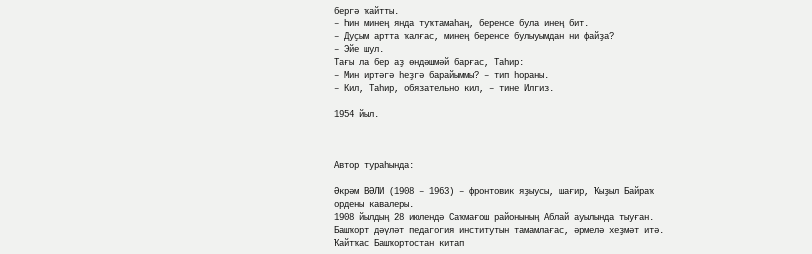бергә ҡайтты.
– Һин минең янда туҡтамаһаң, беренсе була инең бит.
– Дуҫым артта ҡалғас, минең беренсе булыуымдан ни файҙа?
– Эйе шул.
Тағы ла бер аҙ өндәшмәй барғас, Таһир:
– Мин иртәгә һеҙгә барайыммы? – тип һораны.
– Кил, Таһир, обязательно кил, – тине Илгиз.

1954 йыл.



Автор тураһында:

Әкрәм ВӘЛИ (1908 – 1963) – фронтовик яҙыусы, шағир, Ҡыҙыл Байраҡ ордены кавалеры.
1908 йылдың 28 июлендә Саҡмағош районының Аблай ауылында тыуған. Башҡорт дәүләт педагогия институтын тамамлағас, әрмелә хеҙмәт итә. Ҡайтҡас Башҡортостан китап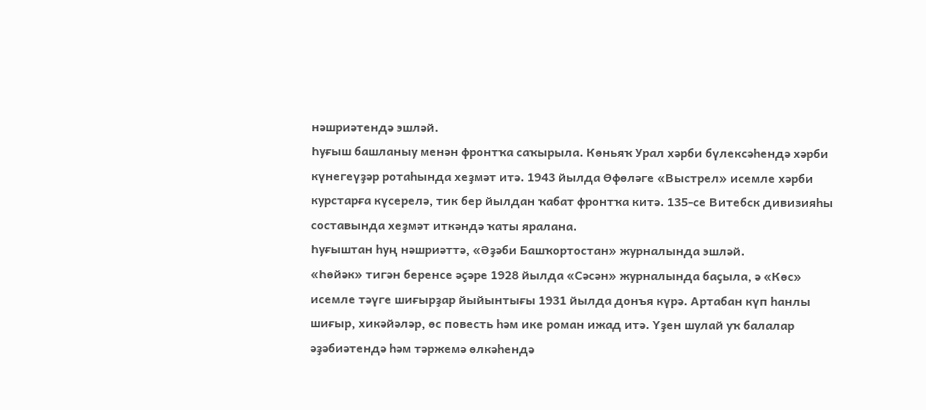нәшриәтендә эшләй.
Һуғыш башланыу менән фронтҡа саҡырыла. Көньяҡ Урал хәрби бүлексәһендә хәрби күнегеүҙәр ротаһында хеҙмәт итә. 1943 йылда Өфөләге «Выстрел» исемле хәрби курстарға күсерелә, тик бер йылдан ҡабат фронтҡа китә. 135-се Витебск дивизияһы составында хеҙмәт иткәндә ҡаты яралана.
Һуғыштан һуң нәшриәттә, «Әҙәби Башҡортостан» журналында эшләй.
«Һөйәк» тигән беренсе әҫәре 1928 йылда «Сәсән» журналында баҫыла, ә «Көс» исемле тәүге шиғырҙар йыйынтығы 1931 йылда донъя күрә. Артабан күп һанлы шиғыр, хикәйәләр, өс повесть һәм ике роман ижад итә. Үҙен шулай уҡ балалар әҙәбиәтендә һәм тәржемә өлкәһендә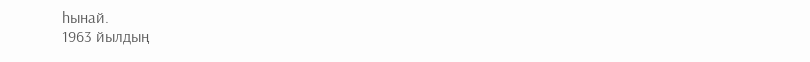һынай.
1963 йылдың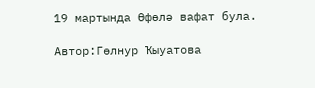19 мартында Өфөлә вафат була.

Автор:Гөлнур Ҡыуатова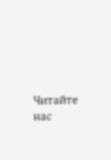Читайте нас